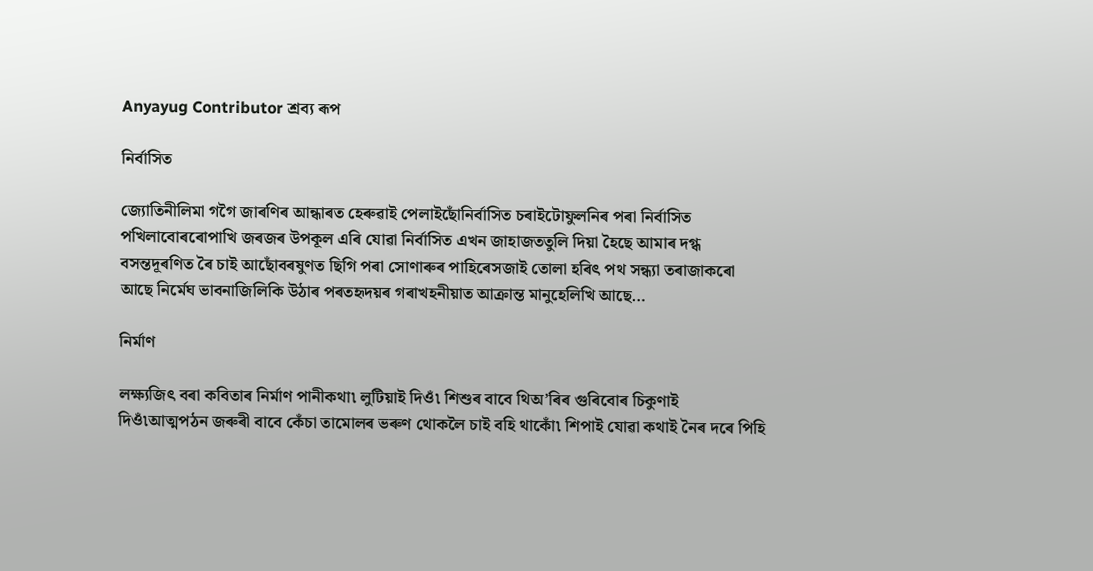Anyayug Contributor শ্ৰব্য ৰূপ

নিৰ্বাসিত

জ্যোতিনীলিমা গগৈ জাৰণিৰ আন্ধাৰত হেৰুৱাই পেলাইছোঁনিৰ্বাসিত চৰাইটোফুলনিৰ পৰা নিৰ্বাসিত পখিলাবোৰৰোপাখি জৰজৰ উপকূল এৰি যোৱা নিৰ্বাসিত এখন জাহাজততুলি দিয়া হৈছে আমাৰ দগ্ধ বসন্তদূৰণিত ৰৈ চাই আছোঁবৰষুণত ছিগি পৰা সোণাৰুৰ পাহিৰেসজাই তোলা হৰিৎ পথ সন্ধ্যা তৰাজাকৰো আছে নিৰ্মেঘ ভাবনাজিলিকি উঠাৰ পৰতহৃদয়ৰ গৰাখহনীয়াত আক্ৰান্ত মানুহেলিখি আছে…

নিৰ্মাণ

লক্ষ্যজিৎ বৰা কবিতাৰ নিৰ্মাণ পানীকথা৷ লুটিয়াই দিওঁ৷ শিশুৰ বাবে থিঅ’ৰিৰ গুৰিবোৰ চিকুণাই দিওঁ৷আত্মপঠন জৰুৰী বাবে কেঁচা তামোলৰ ভৰুণ থোকলৈ চাই বহি থাকোঁ৷ শিপাই যোৱা কথাই নৈৰ দৰে পিহি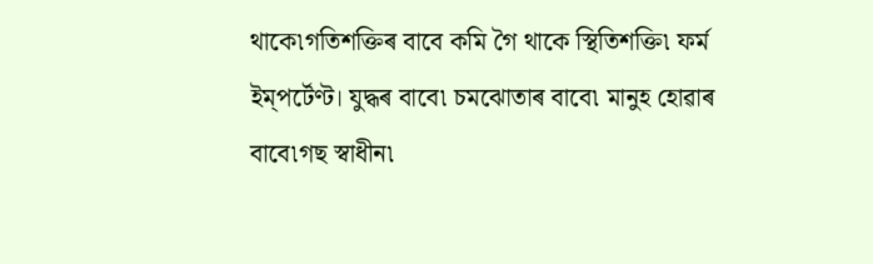থাকে৷গতিশক্তিৰ বাবে কমি গৈ থাকে স্থিতিশক্তি৷ ফৰ্ম ইম্‌পৰ্টেণ্ট। যুদ্ধৰ বাবে৷ চমঝোতাৰ বাবে৷ মানুহ হোৱাৰ বাবে৷গছ স্বাধীন৷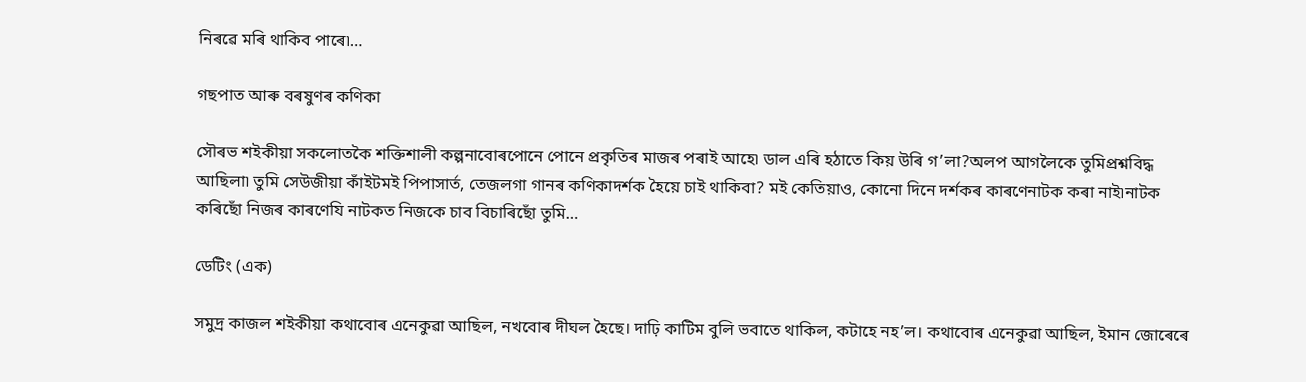নিৰৱে মৰি থাকিব পাৰে৷…

গছপাত আৰু বৰষুণৰ কণিকা

সৌৰভ শইকীয়া সকলোতকৈ শক্তিশালী কল্পনাবোৰপোনে পোনে প্ৰকৃতিৰ মাজৰ পৰাই আহে৷ ডাল এৰি হঠাতে কিয় উৰি গ’লা?অলপ আগলৈকে তুমিপ্ৰশ্নবিদ্ধ আছিলা৷ তুমি সেউজীয়া কাঁইটমই পিপাসাৰ্ত, তেজলগা গানৰ কণিকাদৰ্শক হৈয়ে চাই থাকিবা? মই কেতিয়াও, কোনো দিনে দৰ্শকৰ কাৰণেনাটক কৰা নাই৷নাটক কৰিছোঁ নিজৰ কাৰণেযি নাটকত নিজকে চাব বিচাৰিছোঁ তুমি…

ডেটিং (এক)

সমুদ্ৰ কাজল শইকীয়া কথাবোৰ এনেকুৱা আছিল, নখবোৰ দীঘল হৈছে। দাঢ়ি কাটিম বুলি ভবাতে থাকিল, কটাহে নহ’ল। কথাবোৰ এনেকুৱা আছিল, ইমান জোৰেৰে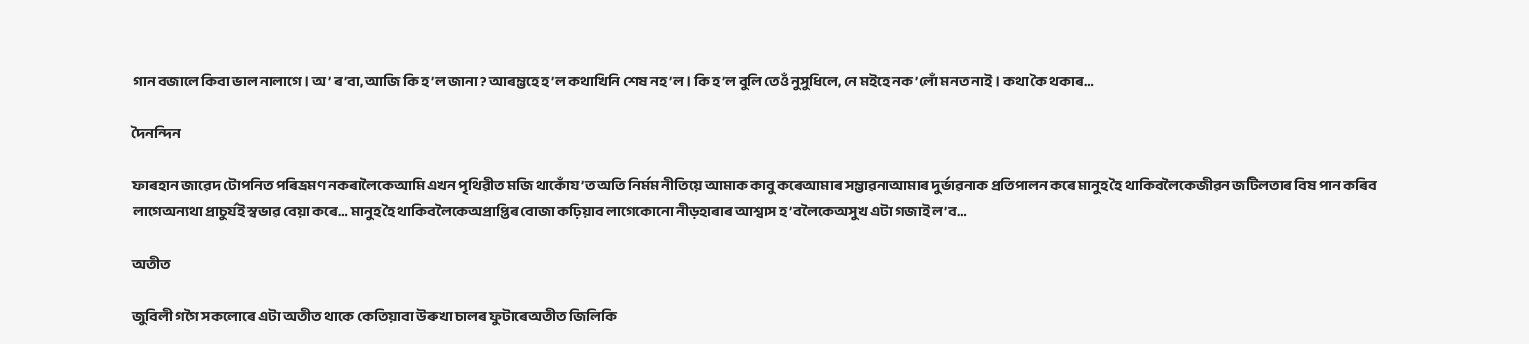গান বজালে কিবা ভাল নালাগে। অ’ ৰ’বা, আজি কি হ’ল জানা? আৰম্ভহে হ’ল কথাখিনি শেষ নহ’ল। কি হ’ল বুলি তেওঁ নুসুধিলে, নে মইহে নক’লোঁ মনত নাই। কথা কৈ থকাৰ…

দৈনন্দিন

ফাৰহান জাৱেদ টোপনিত পৰিভ্ৰমণ নকৰালৈকেআমি এখন পৃথিৱীত মজি থাকোঁয’ত অতি নিৰ্মম নীতিয়ে আমাক কাবু কৰেআমাৰ সম্ভাৱনাআমাৰ দুৰ্ভাৱনাক প্ৰতিপালন কৰে মানুহ হৈ থাকিবলৈকেজীৱন জটিলতাৰ বিষ পান কৰিব লাগেঅন্যথা প্ৰাচুৰ্যই স্বভাৱ বেয়া কৰে… মানুহ হৈ থাকিবলৈকেঅপ্ৰাপ্তিৰ বোজা কঢ়িয়াব লাগেকোনো নীড়হাৰাৰ আশ্বাস হ’বলৈকেঅসুখ এটা গজাই ল’ব…

অতীত

জুবিলী গগৈ সকলোৰে এটা অতীত থাকে কেতিয়াবা উৰুখা চালৰ ফুটাৰেঅতীত জিলিকি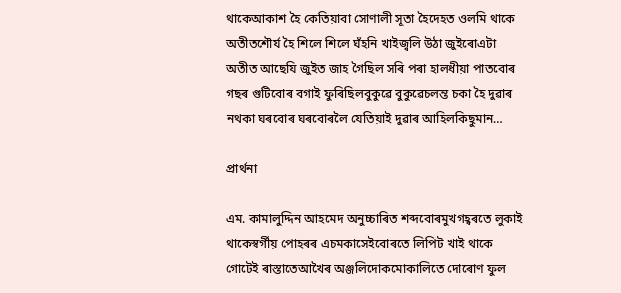থাকেআকাশ হৈ কেতিয়াবা সোণালী সূতা হৈদেহত ওলমি থাকে অতীতশৌৰ্য হৈ শিলে শিলে ঘঁহনি খাইজ্বলি উঠা জুইৰোএটা অতীত আছেযি জুইত জাহ গৈছিল সৰি পৰা হালধীয়া পাতবোৰ গছৰ গুটিবোৰ বগাই ফুৰিছিলবুকুৱে বুকুৱেচলন্ত চকা হৈ দুৱাৰ নথকা ঘৰবোৰ ঘৰবোৰলৈ যেতিয়াই দুৱাৰ আহিলকিছুমান…

প্ৰাৰ্থনা

এম. কামালুদ্দিন আহমেদ অনুচ্চাৰিত শব্দবোৰমুখগহ্বৰতে লুকাই থাকেস্বৰ্গীয় পোহৰৰ এচমকাসেইবোৰতে লিপিট খাই থাকে গোটেই ৰাস্তাতে‍আখৈৰ অঞ্জলিদোকমোকালিতে দোৰোণ ফুল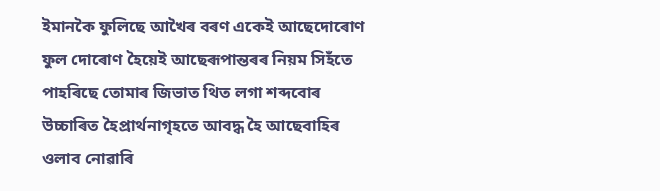ইমানকৈ ফুলিছে আখৈৰ বৰণ একেই আছেদোৰোণ ফুল দোৰোণ হৈয়েই আছেৰূপান্তৰৰ নিয়ম সিহঁতে পাহৰিছে তোমাৰ জিভাত থিত লগা শব্দবোৰ উচ্চাৰিত হৈপ্ৰাৰ্থনাগৃহতে আবদ্ধ হৈ আছেবাহিৰ ওলাব নোৱাৰি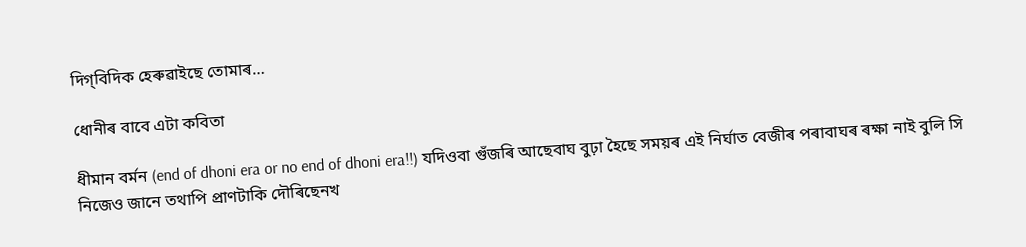দিগ্‌বিদিক হেৰুৱাইছে তোমাৰ…

ধোনীৰ বাবে এটা কবিতা

ধীমান বৰ্মন (end of dhoni era or no end of dhoni era!!) যদিওবা গুঁজৰি আছেবাঘ বুঢ়া হৈছে সময়ৰ এই নিৰ্ঘাত বেজীৰ পৰাবাঘৰ ৰক্ষা নাই বুলি সি নিজেও জানে তথাপি প্ৰাণটাকি দৌৰিছেনখ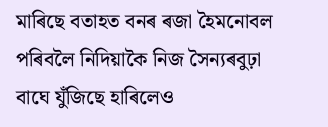মাৰিছে বতাহত বনৰ ৰজা হৈমনোবল পৰিবলৈ নিদিয়াকৈ নিজ সৈন্যৰবুঢ়া বাঘে যুঁজিছে হাৰিলেও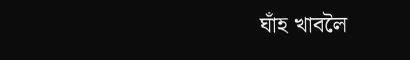ঘাঁহ খাবলৈ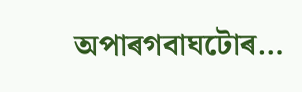অপাৰগবাঘটোৰ…